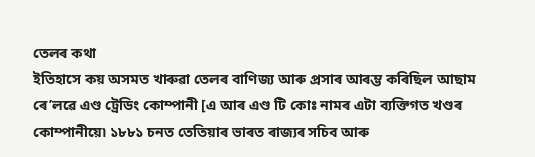তেলৰ কথা
ইতিহাসে কয় অসমত খাৰুৱা তেলৰ বাণিজ্য আৰু প্ৰসাৰ আৰম্ভ কৰিছিল আছাম ৰে’লৱে এণ্ড ট্ৰেডিং কোম্পানী [এ আৰ এণ্ড টি কোঃ নামৰ এটা ব্যক্তিগত খণ্ডৰ কোম্পানীয়ে৷ ১৮৮১ চনত তেতিয়াৰ ভাৰত ৰাজ্যৰ সচিব আৰু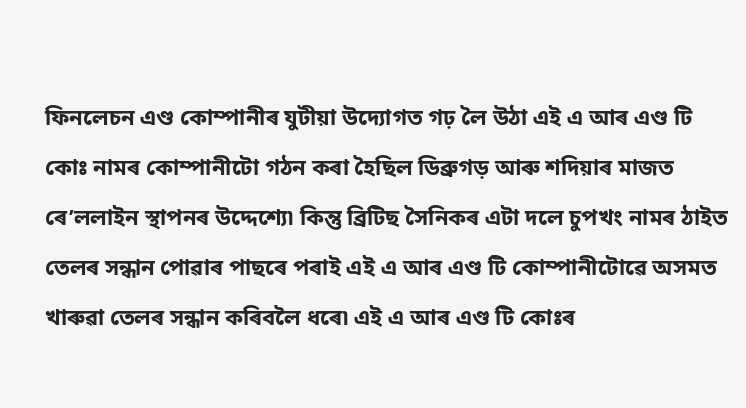ফিনলেচন এণ্ড কোম্পানীৰ যুটীয়া উদ্যোগত গঢ় লৈ উঠা এই এ আৰ এণ্ড টি কোঃ নামৰ কোম্পানীটো গঠন কৰা হৈছিল ডিব্ৰুগড় আৰু শদিয়াৰ মাজত ৰে’ললাইন স্থাপনৰ উদ্দেশ্যে৷ কিন্তু ব্ৰিটিছ সৈনিকৰ এটা দলে চুপখং নামৰ ঠাইত তেলৰ সন্ধান পোৱাৰ পাছৰে পৰাই এই এ আৰ এণ্ড টি কোম্পানীটোৱে অসমত খাৰুৱা তেলৰ সন্ধান কৰিবলৈ ধৰে৷ এই এ আৰ এণ্ড টি কোঃৰ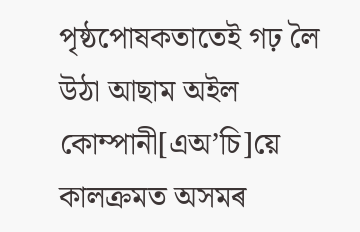পৃষ্ঠপোষকতাতেই গঢ় লৈ উঠা আছাম অইল কোম্পানী[এঅ’চি]য়ে কালক্ৰমত অসমৰ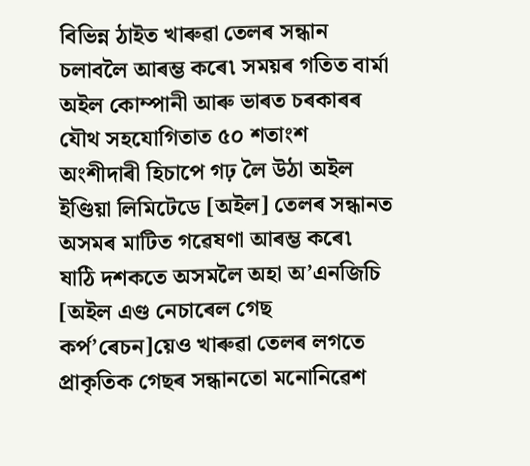বিভিন্ন ঠাইত খাৰুৱা তেলৰ সন্ধান চলাবলৈ আৰম্ভ কৰে৷ সময়ৰ গতিত বাৰ্মা অইল কোম্পানী আৰু ভাৰত চৰকাৰৰ যৌথ সহযোগিতাত ৫০ শতাংশ অংশীদাৰী হিচাপে গঢ় লৈ উঠা অইল ইণ্ডিয়া লিমিটেডে [অইল] তেলৰ সন্ধানত অসমৰ মাটিত গৱেষণা আৰম্ভ কৰে৷ ষাঠি দশকতে অসমলৈ অহা অ’এনজিচি [অইল এণ্ড নেচাৰেল গেছ কৰ্প’ৰেচন]য়েও খাৰুৱা তেলৰ লগতে প্ৰাকৃতিক গেছৰ সন্ধানতো মনোনিৱেশ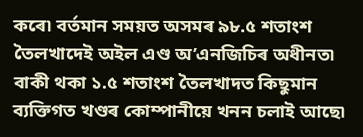কৰে৷ বৰ্তমান সময়ত অসমৰ ৯৮.৫ শতাংশ তৈলখাদেই অইল এণ্ড অ’এনজিচিৰ অধীনত৷ বাকী থকা ১.৫ শতাংশ তৈলখাদত কিছুমান ব্যক্তিগত খণ্ডৰ কোম্পানীয়ে খনন চলাই আছে৷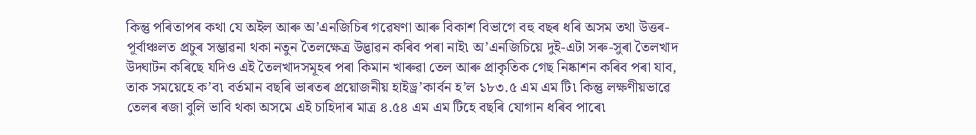কিন্তু পৰিতাপৰ কথা যে অইল আৰু অ’এনজিচিৰ গৱেষণা আৰু বিকাশ বিভাগে বহু বছৰ ধৰি অসম তথা উত্তৰ-পূৰ্বাঞ্চলত প্ৰচুৰ সম্ভাৱনা থকা নতুন তৈলক্ষেত্ৰ উদ্ভাৱন কৰিব পৰা নাই৷ অ’এনজিচিয়ে দুই-এটা সৰু-সুৰা তৈলখাদ উদ্ঘাটন কৰিছে যদিও এই তৈলখাদসমূহৰ পৰা কিমান খাৰুৱা তেল আৰু প্ৰাকৃতিক গেছ নিষ্কাশন কৰিব পৰা যাব, তাক সময়েহে ক’ব৷ বৰ্তমান বছৰি ভাৰতৰ প্ৰয়োজনীয় হাইড্ৰ’কাৰ্বন হ’ল ১৮৩.৫ এম এম টি৷ কিন্তু লক্ষণীয়ভাৱে তেলৰ ৰজা বুলি ভাবি থকা অসমে এই চাহিদাৰ মাত্ৰ ৪.৫৪ এম এম টিহে বছৰি যোগান ধৰিব পাৰে৷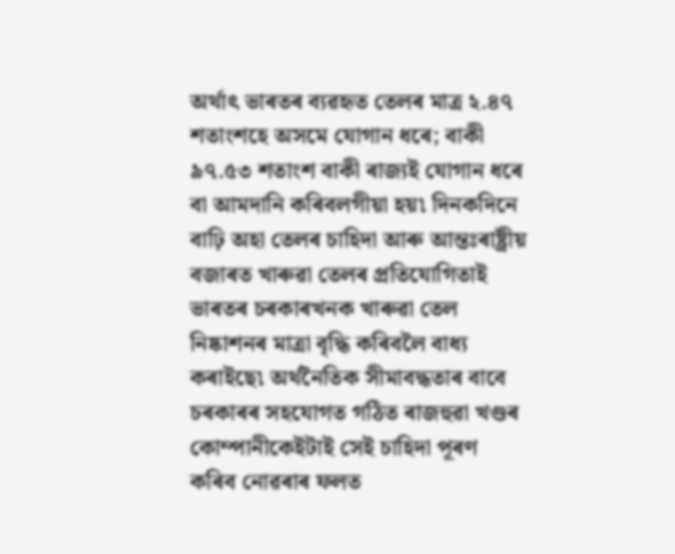অৰ্থাৎ ভাৰতৰ ব্যৱহৃত তেলৰ মাত্ৰ ২.৪৭ শতাংশহে অসমে যোগান ধৰে; বাকী ৯৭.৫৩ শতাংশ বাকী ৰাজ্যই যোগান ধৰে বা আমদানি কৰিবলগীয়া হয়৷ দিনকদিনে বাঢ়ি অহা তেলৰ চাহিদা আৰু আন্তঃৰাষ্ট্ৰীয় বজাৰত খাৰুৱা তেলৰ প্ৰতিযোগিতাই ভাৰতৰ চৰকাৰখনক খাৰুৱা তেল নিষ্কাশনৰ মাত্ৰা বৃদ্ধি কৰিবলৈ বাধ্য কৰাইছে৷ অৰ্থনৈতিক সীমাবদ্ধতাৰ বাবে চৰকাৰৰ সহযোগত গঠিত ৰাজহুৱা খণ্ডৰ কোম্পানীকেইটাই সেই চাহিদা পূৰণ কৰিব নোৱৰাৰ ফলত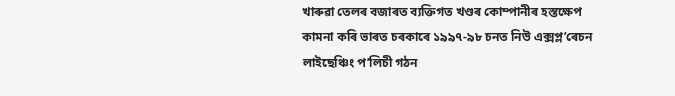খাৰুৱা তেলৰ বজাৰত ব্যক্তিগত খণ্ডৰ কোম্পানীৰ হস্তক্ষেপ কামনা কৰি ভাৰত চৰকাৰে ১৯৯৭-৯৮ চনত নিউ এক্সপ্ল’ৰেচন লাইছেঞ্চিং প’লিচী গঠন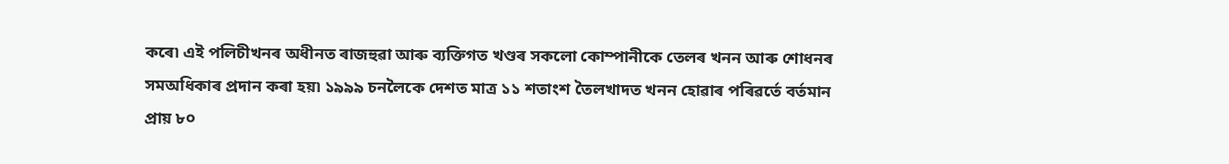কৰে৷ এই পলিচীখনৰ অধীনত ৰাজহুৱা আৰু ব্যক্তিগত খণ্ডৰ সকলো কোম্পানীকে তেলৰ খনন আৰু শোধনৰ সমঅধিকাৰ প্ৰদান কৰা হয়৷ ১৯৯৯ চনলৈকে দেশত মাত্ৰ ১১ শতাংশ তৈলখাদত খনন হোৱাৰ পৰিৱৰ্তে বৰ্তমান প্ৰায় ৮০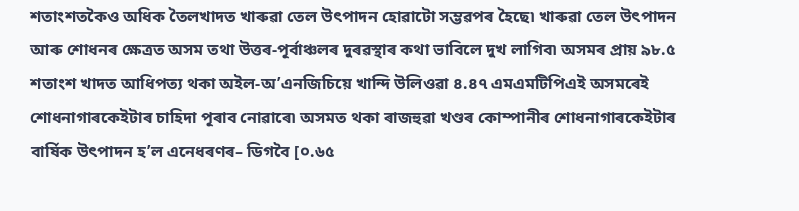শতাংশতকৈও অধিক তৈলখাদত খাৰুৱা তেল উৎপাদন হোৱাটো সম্ভৱপৰ হৈছে৷ খাৰুৱা তেল উৎপাদন আৰু শোধনৰ ক্ষেত্ৰত অসম তথা উত্তৰ-পূৰ্বাঞ্চলৰ দুৰৱস্থাৰ কথা ভাবিলে দুখ লাগিব৷ অসমৰ প্ৰায় ৯৮.৫ শতাংশ খাদত আধিপত্য থকা অইল-অ’এনজিচিয়ে খান্দি উলিওৱা ৪.৪৭ এমএমটিপিএই অসমৰেই শোধনাগাৰকেইটাৰ চাহিদা পূৰাব নোৱাৰে৷ অসমত থকা ৰাজহুৱা খণ্ডৰ কোম্পানীৰ শোধনাগাৰকেইটাৰ বাৰ্ষিক উৎপাদন হ’ল এনেধৰণৰ– ডিগবৈ [০.৬৫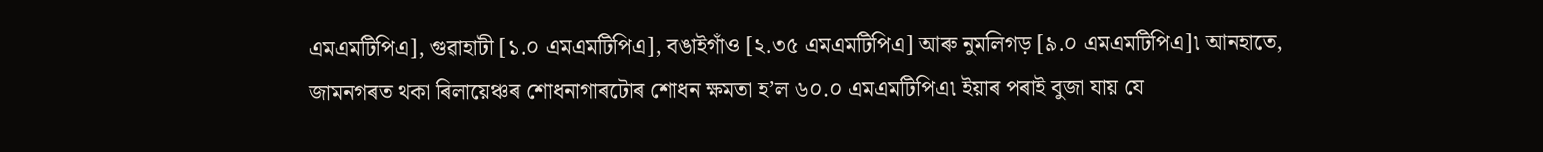এমএমটিপিএ], গুৱাহাটী [১.০ এমএমটিপিএ], বঙাইগাঁও [২.৩৫ এমএমটিপিএ] আৰু নুমলিগড় [৯.০ এমএমটিপিএ]৷ আনহাতে, জামনগৰত থকা ৰিলায়েঞ্চৰ শোধনাগাৰটোৰ শোধন ক্ষমতা হ’ল ৬০.০ এমএমটিপিএ৷ ইয়াৰ পৰাই বুজা যায় যে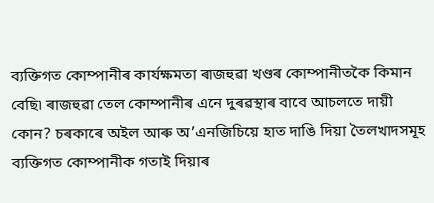ব্যক্তিগত কোম্পানীৰ কাৰ্যক্ষমতা ৰাজহুৱা খণ্ডৰ কোম্পানীতকৈ কিমান বেছি৷ ৰাজহুৱা তেল কোম্পানীৰ এনে দুৰৱস্থাৰ বাবে আচলতে দায়ী কোন? চৰকাৰে অইল আৰু অ’এনজিচিয়ে হাত দাঙি দিয়া তৈলখাদসমূহ ব্যক্তিগত কোম্পানীক গতাই দিয়াৰ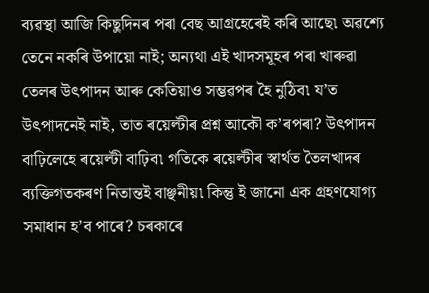ব্যৱস্থা আজি কিছুদিনৰ পৰা বেছ আগ্ৰহেৰেই কৰি আছে৷ অৱশ্যে তেনে নকৰি উপায়ো নাই; অন্যথা এই খাদসমূহৰ পৰা খাৰুৱা তেলৰ উৎপাদন আৰু কেতিয়াও সম্ভৱপৰ হৈ নুঠিব৷ য’ত উৎপাদনেই নাই, তাত ৰয়েল্টীৰ প্ৰশ্ন আকৌ ক’ৰপৰা? উৎপাদন বাঢ়িলেহে ৰয়েল্টী বাঢ়িব৷ গতিকে ৰয়েল্টীৰ স্বাৰ্থত তৈলখাদৰ ব্যক্তিগতকৰণ নিতান্তই বাঞ্ছনীয়৷ কিন্তু ই জানো এক গ্ৰহণযোগ্য সমাধান হ’ব পাৰে? চৰকাৰে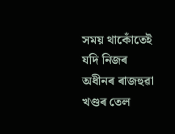সময় থাকোঁতেই যদি নিজৰ অধীনৰ ৰাজহুৱা খণ্ডৰ তেল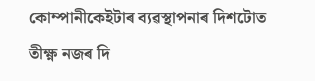কোম্পানীকেইটাৰ ব্যৱস্থাপনাৰ দিশটোত তীক্ষ্ণ নজৰ দি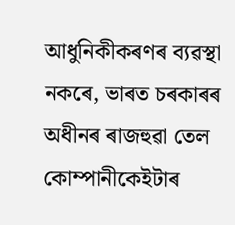আধুনিকীকৰণৰ ব্যৱস্থা নকৰে, ভাৰত চৰকাৰৰ অধীনৰ ৰাজহুৱা তেল কোম্পানীকেইটাৰ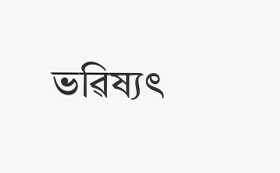ভৱিষ্যৎ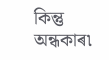কিন্তু অন্ধকাৰ৷